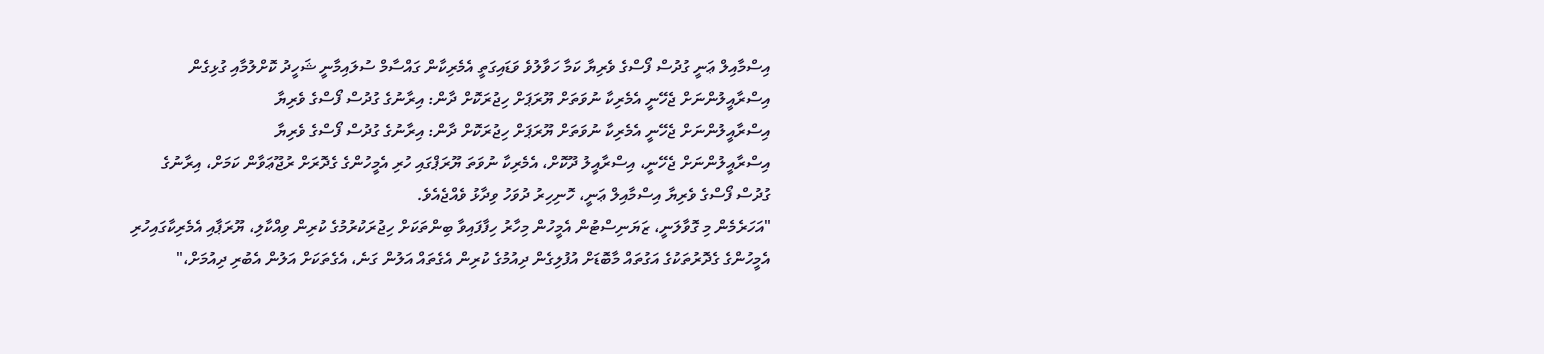އިސްމާއިލް ޢަނީ ގުދުސް ފޯސްގެ ވެރިޔާ ކަމާ ހަވާލުވެ ވަޑައިގަތީ އެމެރިކާން ގައްސާމް ސުލައިމާނީ ޝަހީދު ކޮށްލުމާއި ގުޅިގެން
އިސްރާއީލުންނަށް ޖެހޭނީ އެމެރިކާ ނުވަތަށް ޔޫރަޕަށް ހިޖުރަކޮށް ދާން: އިރާނުގެ ގުދުސް ފޯސްގެ ވެރިޔާ
އިސްރާއީލުންނަށް ޖެހޭނީ އެމެރިކާ ނުވަތަށް ޔޫރަޕަށް ހިޖުރަކޮށް ދާން: އިރާނުގެ ގުދުސް ފޯސްގެ ވެރިޔާ
އިސްރާއީލުންނަށް ޖެހޭނީ، އިސްރާއީލު ދޫކޮށް، އެމެރިކާ ނުވަތަ ޔޫރަޕްގައި ހުރި އެމީހުންގެ ގެދޮރަށް ރުޖޫޢަވާން ކަމަށް، އިރާނުގެ ގުދުސް ފޯސްގެ ވެރިޔާ އިސްމާއިލް ޢަނީ، ހޮނިހިރު ދުވަހު ވިދާޅު ވެއްޖެއެވެ.
"އަހަރެމެން މި ގޮވާލަނީ، ޒަޔަނިސްޓުން އެމީހުން މިހާރު ހިފާފައިވާ ބިންތަކަށް ހިޖުރަކުރުމުގެ ކުރިން ވިއްކާލި، ޔޫރަޕާއި އެމެރިކާގައިހުރި އެމީހުންގެ ގެދޮރުތަކުގެ އަގުތައް މާބޮޑަށް އުފުލިގެން ދިއުމުގެ ކުރިން އެގެތައް އަލުން ގަނެ، އެގެތަކަށް އަލުން އެބުރި ދިއުމަށް،"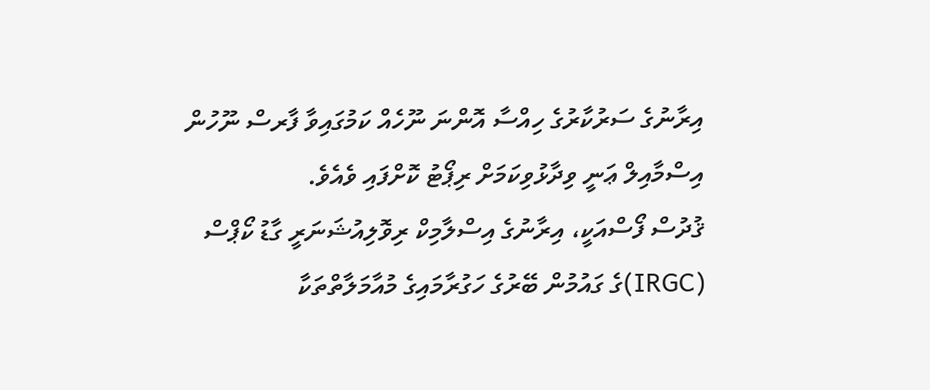އިރާނުގެ ސަރުކާރުގެ ހިއްސާ އޮންނަ ނޫހެއް ކަމުގައިވާ ފާރސް ނޫހުން އިސްމާއިލް ޢަނީ ވިދާޅުވިކަމަށް ރިޕޯޓު ކޮށްފައި ވެއެވެ.
ޤުދުސް ފޯސްއަކީ، އިރާނުގެ އިސްލާމިކް ރިވޮލިއުޝަނަރީ ގާޑު ކޯޕްސް (IRGC)ގެ ގައުމުން ބޭރުގެ ހަގުރާމައިގެ މުއާމަލާތްތަކާ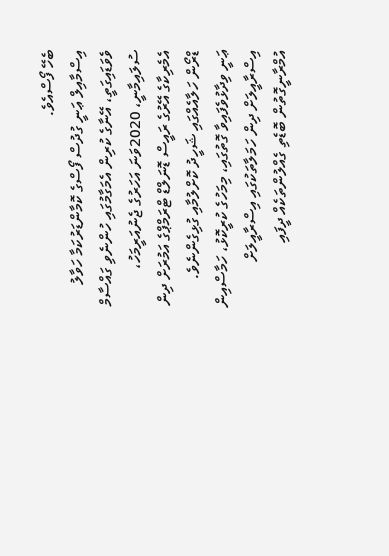ބެހޭ ފޯސްއެވެ.
އިސްމާއިލް ޢަނީ ގުދުސް ފޯސްގެ ކޮމާންޑަރުކަމާ ހަވާލު ވެވަޑައިގަތީ، އޭނާގެ ކުރިން އެމަގާމުގައި ހުންނެވި ގައްސާމް ސުލައިމާނީ، 2020ވަނަ އަހަރުގެ ޖެނުއަރީމަހު، އެމެރިކާގެ އޭރުގެ ރައީސް ޑޮނަލްޑް ޓްރަމްޕްގެ އަމުރަށް ދިން ޑްރޯން ހަލާއެއްގައި ޝަހީދު ކޮށްލުމާއި ގުޅިގެންނެވެ.
ޢަނީ ވިދާޅުވެފައިވާ ގޮތުގައި، މިމަހުގެ ކުރީކޮޅު، ހަމާސްއިން އިސްރާއީލަށް ދިން ހަމަލާތަކުގައި އިސްރާއީލަށް އުމްރާނީގޮތުން ބޮޑެތި ގެއްލުންތަކެއް ދީފައި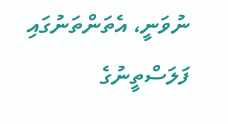ނުވަނީ، އެތަންތަނުގައި ފަލަސްތީނުގެ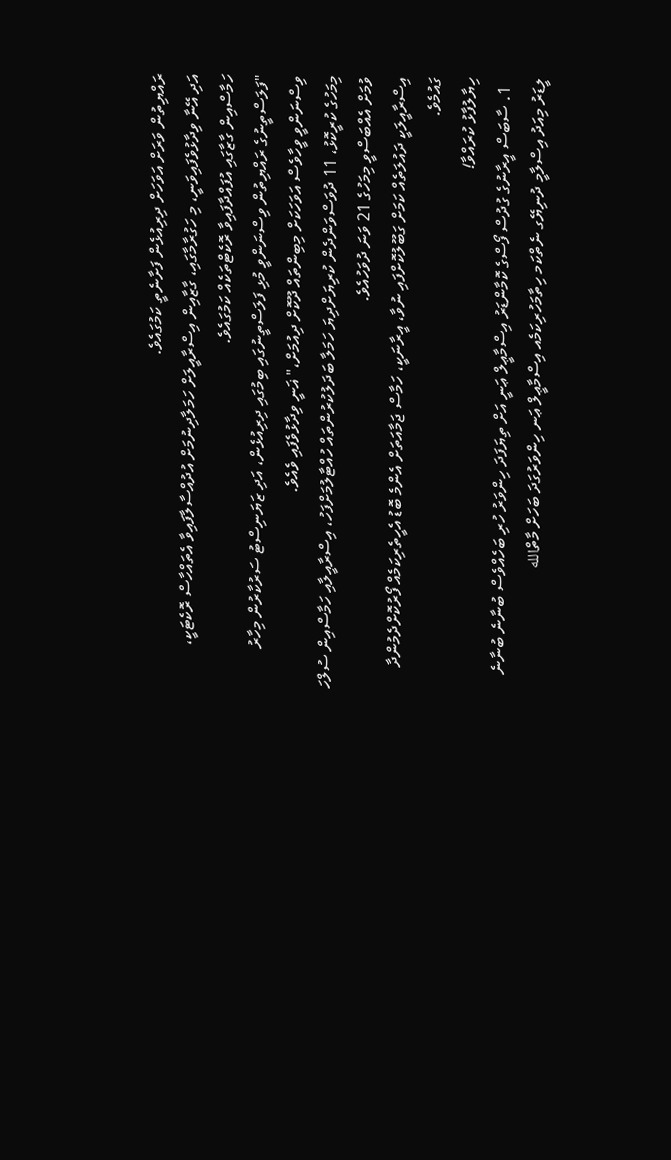ރައްޔިތުން ވަރަށް އަވަހަށް ދިރިއުޅެން ފަށާނެތީ ކަމުގައެވެ.
އަދި އޭނާ ވިދާޅުވެފައިވަނީ، މި ހަގުރާމާގައި، ގާޒާއިން އިސްރާއީލަށް ހަމަލާދިނުމަށް އުދުއްސާލާފައިވާ އެތައްހާސް ރޮކެޓަކީ، ހަމާސްއިން ގާޒާގައި އުފައްދާފައިވާ ރޮކެޓްތަކެއް ކަމުގައެވެ.
"ފަލަސްތީނުގެ ރައްޔިތުން ވިސްނަންވީ މުޅި ފަލަސްތީނުގައި ބިމުގައި ދިރިއުޅެން، އަދި ޒަޔަނިސްޓު ސަރުކާރުން މިހާރު ވިސްނަންވީ ވީހާވެސް އަވަހަކަށް މިބިންތައް ދޫކޮށް ދިއުމަށް،" ޣަނީ ވިދާޅުވެފައި ވެއެވެ.
މިމަހުގެ ކުރީކޮޅު، 11 ދުވަސްވަންދެން ކުރިޔަށްދިޔަ ހަމަލާ ބަދަލުކުރުންތައް ހުއްޓާލުމަށްފަހު، އިސްރާއީލާއި ހަމާސްއިން ސުލްހަ ވުމަށް އެއްބަސްވީ މިމަހުގެ 21 ވަނަ ދުވަހުއެވެ.
އިސްރާއީލަކީ ދައުލަތެއް ކަމަށް ގަބޫލުކޮށްފައި ނުވާ، އީރާނަކީ، ހަމާސް ޖަމާއަތަށް އެންމެ ބޮޑު އެހީތެރިކަމެއް ފޯރުކޮށްދެމުންދާ ގައުމެވެ.
ހިޔާލުފާޅު ކުރައްވާ!
  1. ސާބަސް އީރާނުގެ ގުދުސް ފޯސްގެ ކޮމާންޑަރު އިސްމާޢީލް ޢަނީ އަށް ތިޔަފަދަ ހިންވަރު ހުރި ބަހެއްވެސް ބުނާނެ ބުނާނެ ލީޑަރު މިއަދު އިސްލާމީ ދުނިޔޭގ ނެތްކަމ ހިތާމަހުރިކަމެއ އިސްމާޢީލް ޢަނ ހިންވަރުގަދަ ބަހަށް މާތްالله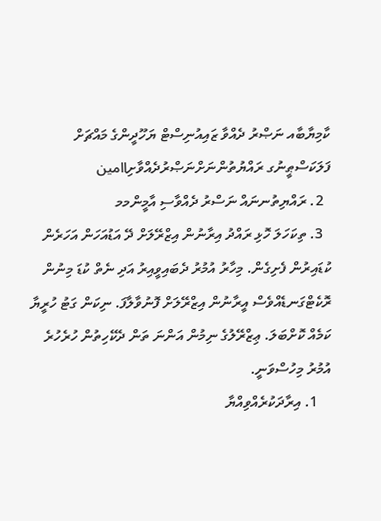ކާމިޔާބާއ ނަޞްރު ދެއްވާ ޒައިއުނިސްޓް ޔަހޫދީންގެ މައްޗަށް ފަލަކަސްޠީނުގ ރައްޔުތުންނަށްނަޞްރުދެއްވާށިاامين
  2. ރައްޔިތުނނައް ނަސްރު ދެއްވާސި އާމީންމމ
  3. ތިކަހަލަ ހޮޅި ރައްދު އިރާނުން އިޒްރޭލަށް ދޭ އަޑުއަހަން އަހަރެން ކުޑައިރުން ފެށިގެން. މިހާރު އުމުރު ދެބައިވީއިރު އަދި ނެތް ކުޑަ މިނުން ރޮކެޓްގަނޑެއްވެސް އީރާނުން އިޒްރޭލަށް ފޮނުވާލާފަ. ނިކަން ގަޓު ހުރީޔާ ކަމެއް ކޮށްބަލަ. ޢިޒްރޭލުގެ ނިމުން އަންނަ ތަން ދެކޭހިތުން ހުރެހުރެ އުމުރު މިހުސްވަނީ.
    1. އިރާދަކުރެއްވިއްޔާ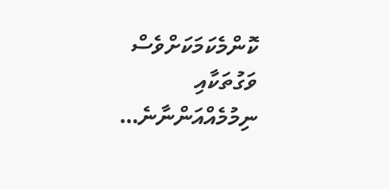ކޮންމެކަމަކަށްވެސް ވަގުތަކާއި ނިމުމެއްއަންނާނެ…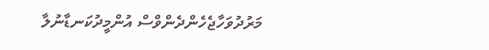މަރުދުވަހާޖެހެންދެންވްސް އުންމީދުކަނޑާނުލާ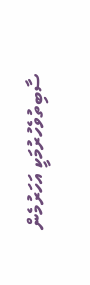ސާބިތުވެހުރުމަކީ އަހަރުމެން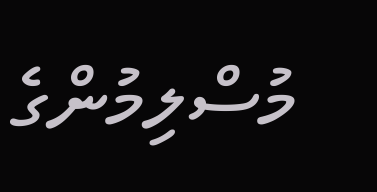މުސްލިމުންގެ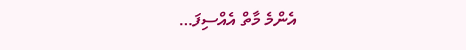އެންމެ މާތް އެއްސިފަ…